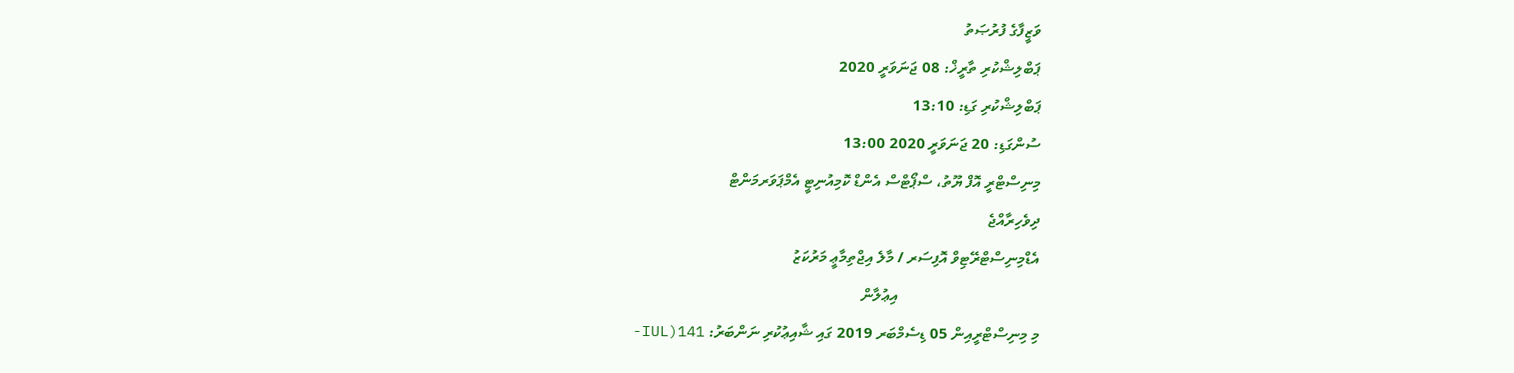ވަޒީފާގެ ފުރުޞަތު
ޕަބްލިޝްކުރި ތާރީޚް: 08 ޖަނަވަރީ 2020
ޕަބްލިޝްކުރި ގަޑި: 13:10
ސުންގަޑި: 20 ޖަނަވަރީ 2020 13:00
މިނިސްޓްރީ އޮފް ޔޫތު، ސްޕޯޓްސް އެންޑް ކޮމިއުނިޓީ އެމްޕަވަރމަންޓް
ދިވެހިރާއްޖެ
އެޑްމިނިސްޓްރޭޓިވް އޮފިސަރ / މާލެ އިޖްތިމާޢީ މަރުކަޒު
                                    އިޢުލާން
މި މިނިސްޓްރީއިން 05 ޑިސެމްބަރ 2019 ގައި ޝާއިޢުކުރި ނަންބަރު: IUL)141-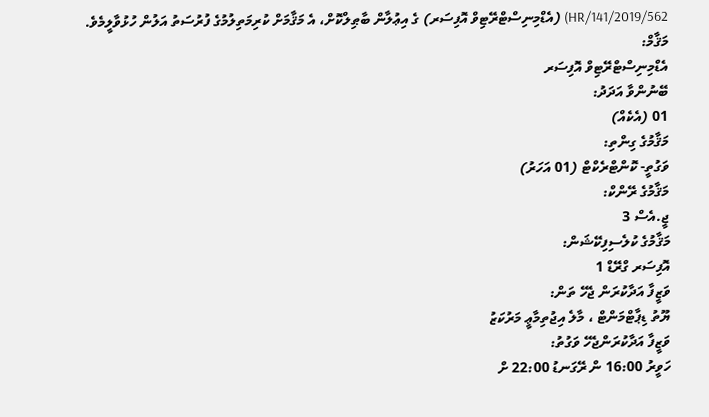HR/141/2019/562) (އެޑްމިނިސްޓްރޭޓިވް އޮފިސަރ) ގެ އިޢުލާން ބާޠިލްކޮށް، އެ މަޤާމަށް ކުރިމަތިލުމުގެ ފުރުސަތު އަލުން ހުޅުވާލީމެވެ.
މަޤާމް:
އެޑްމިނިސްޓްރޭޓިވް އޮފިސަރ
ބޭނުންވާ އަދަދު:
01 (އެކެއް)
މަޤާމުގެ ގިންތި:
ވަގުތީ- ކޮންޓްރެކްޓް (01 އަހަރު)
މަޤާމުގެ ރޭންކް:
ޖީ.އެސް 3
މަޤާމުގެ ކުލެސިފިކޭޝަން:
އޮފިސަރ ގްރޭޑް 1
ވަޒީފާ އަދާކުރަން ޖެހޭ ތަން:
ޔޫތު ޑިޕާޓްމަންޓް ، މާލެ އިޖުތިމާޢީ މަރުކަޒު
ވަޒީފާ އަދާކުރަންޖެހޭ ވަގުތު:
ހަވީރު 16:00 ން ރޭގަނޑު 22:00 ށް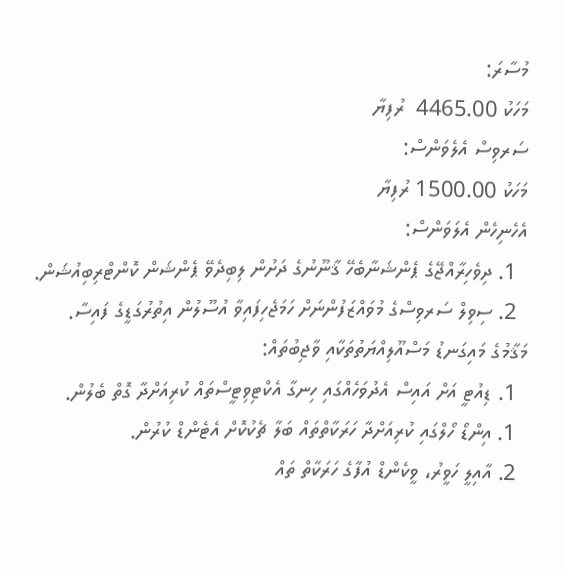މުސާރަ:
މަހަކު 4465.00  ރުފިޔާ
ސަރވިސް އެލެވަންސް:
މަހަކު 1500.00 ރުފިޔާ
އެހެނިހެން އެލަވަންސް:
  1. ދިވެހިރާއްޖޭގެ ޕެންޝަނާބެހޭ ޤާނޫނުގެ ދަށުން ލިބިދެވޭ ޕެންޝަން ކޮންޓްރިބިއުޝަން.
  2. ސިވިލް ސަރވިސްގެ މުވައްޒަފުންނަށް ހަމަޖެހިފައިވާ އުސޫލުން އިތުރުގަޑީގެ ފައިސާ.
މަޤާމުގެ މައިގަނޑު މަސްއޫލިއްޔަތުތަކާއި ވާޖިބުތައް:
  1. ޑިއުޓީ އަށް އައިސް އެދުވަހެއްގައި ހިނގާ އެކްޓިވިޓީސްތައް ކުރިއަށްދާ ގޮތް ބެލުން.
  1. އިންޑޯ ހޯލްގައި ކުރިއަށްދާ ހަރަކާތްތައް ބަލާ ޗެކުކޮށް އެޓެންޑް ކުރުން.
  2. އާއިލީ ހަވީރު، ވީކެންޑް އުފާގެ ހަރަކާތް ތައް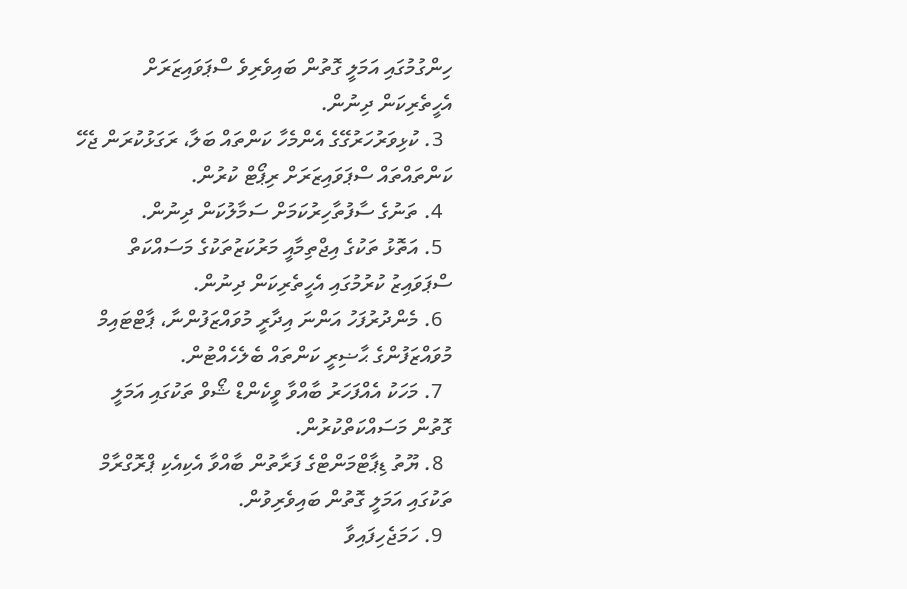ހިންގުމުގައި އަމަލީ ގޮތުން ބައިވެރިވެ ސްޕަވައިޒަރަށް    އެހީތެރިކަން ދިނުން.
  3. ކުޅިވަރުހަރުގޭގެ އެންމެހާ ކަންތައް ބަލާ، ރަގަޅުކުރަން ޖެހޭ ކަންތައްތައް ސްޕަވައިޒަރަށް ރިޕޯޓް ކުރުން.
  4. ތަނުގެ ސާފުތާހިރުކަމަށް ސަމާލުކަން ދިނުން.
  5. އަތޮޅު ތަކުގެ އިޖްތިމާއީ މަރުކަޒުތަކުގެ މަސައްކަތް ސްޕަވައިޒު ކުރުމުގައި އެހީތެރިކަން ދިނުން.
  6. މެންދުރުފަހު އަންނަ އިދާރީ މުވައްޒަފުންނާ، ޕާޓްޓައިމް މުވައްޒަފުންގެ ޙާޟިރީ ކަންތައް ބެލެހެއްޓުން.
  7. މަހަކު އެއްފަހަރު ބާއްވާ ވީކެންޑް ޝޯވް ތަކުގައި އަމަލީ ގޮތުން މަސައްކަތްކުރުން.
  8. ޔޫތު ޑިޕާޓްމަންޓްގެ ފަރާތުން ބާއްވާ އެކިއެކި ޕްރޮގްރާމް ތަކުގައި އަމަލީ ގޮތުން ބައިވެރިވުން.
  9. ހަމަޖެހިފައިވާ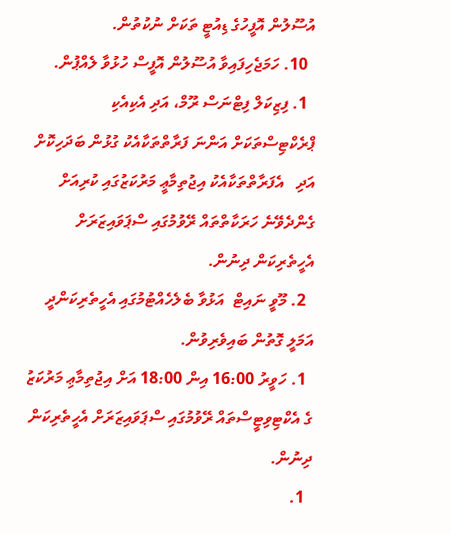އުސޫލުން އޮފީހުގެ ޑިއުޓީ ތަކަށް ނުކުތުން.
  10. ހަމަޖެހިފައިވާ އުސޫލުން އޮފީސް ހުޅުވާ ލެއްޕުން.
  1. ފިޒިކަލް ފިޓްނަސް ރޫމް، އަދި އެކިއެކި ޕްރެކްޓިސްތަކަށް އަންނަ ފަރާތްތަކާއެކު ގުޅުން ބަދަހިކޮށް އަދި   އެފަރާތްތަކާއެކު އިޖުތިމާޢީ މަރުކަޒުގައި ކުރިއަށް ގެންދެވޭނެ ހަރަކާތްތައް ރޭވުމުގައި ސްޕަވައިޒަރަށް އެހީތެރިކަން ދިނުން.
  2. މޫވީ ނައިޓް  އަޅުވާ ބެލެހެއްޓުމުގައި އެހީތެރިކަންދީ އަމަލީ ގޮތުން ބައިވެރިވުން.
  1. ހަވީރު 16:00 އިން 18:00 އަށް އިޖުތިމާޢި މަރުކަޒު ގެ އެކްޓިވިޓީސްތައް ރޭވުމުގައި ސްޕަވައިޒަރަށް އެހީތެރިކަން ދިނުން.
  1.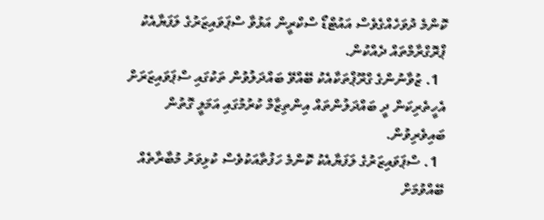ކޮންމެ ދުވަހެއްގެވެސް އައުޓްޑޯ ސްކްރީން އަޅުވާ ސްޕަވައިޒަރުގެ ލަފަޔާއެކު ޕްރޮގްރާމްތައް ދެއްކުން.
  1. ޒުވާނުންގެ ގްރޫޕްތަކާއެކު ބޭއްވޭ ބައްދަލުވުން ތަކުގައި ސްޕަވައިޒަރަށް އެހީތެރިކަން ދީ ބައްދަލުންތައް އިންތިޒާމް ކުރުމުގައި އަމަލީ ގޮތުން ބައިވެރިވުން.
  1. ސްޕަވައިޒަރުގެ ލަފަޔާއެކު ކޮންމެ ހަފުތާއަކުވެސް ކުޅިވަރު މުބާރާތެއް ބޭއްވުމަށް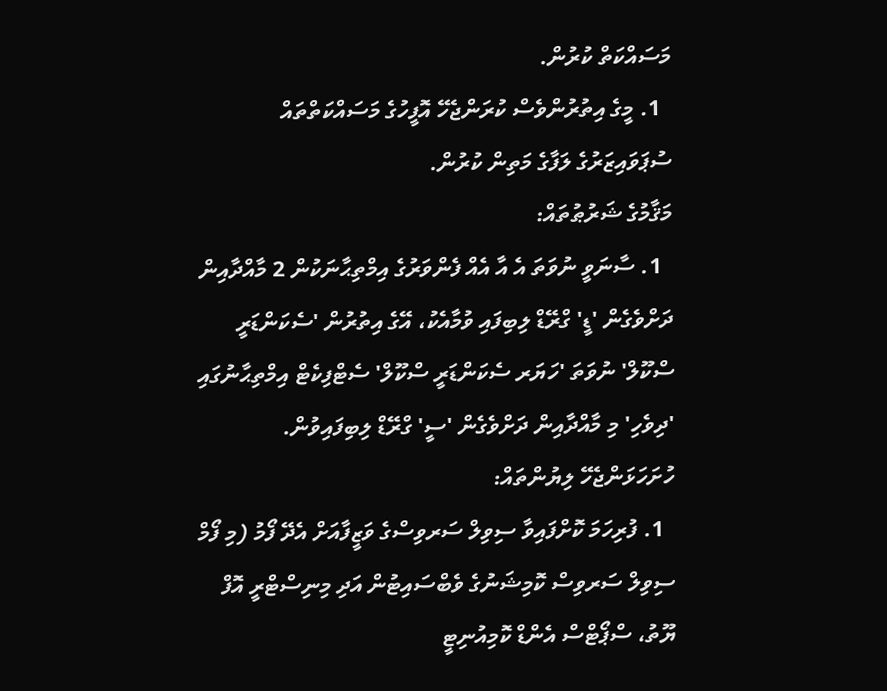މަސައްކަތް ކުރުން.
  1. މީގެ އިތުރުންވެސް ކުރަންޖެހޭ އޮފީހުގެ މަސައްކަތްތައް ސުޕަވައިޒަރުގެ ލަފާގެ މަތިން ކުރުން.
މަޤާމުގެ ޝަރުޠުތައް:
  1. ސާނަވީ ނުވަތަ އެ އާ އެއް ފެންވަރުގެ އިމްތިޙާނަކުން 2 މާއްދާއިން ދަށްވެގެން 'ޑީ' ގްރޭޑް ލިބިފައި ވުމާއެކު، އޭގެ އިތުރުން 'ސެކަންޑަރީ ސްކޫލް' ނުވަތަ 'ހަޔަރ ސެކަންޑަރީ ސްކޫލް' ސެޓްފިކެޓް އިމްތިޙާނުގައި 'ދިވެހި' މި މާއްދާއިން ދަށްވެގެން 'ސީ' ގްރޭޑް ލިބިފައިވުން.
ހުށަހަޅަންޖެހޭ ލިޔުންތައް:
  1. ފުރިހަމަ ކޮށްފައިވާ ސިވިލް ސަރވިސްގެ ވަޒީފާއަށް އެދޭ ފޯމު (މި ފޯމް ސިވިލް ސަރވިސް ކޮމިޝަނުގެ ވެބްސައިޓުން އަދި މިނިސްޓްރީ އޮފް ޔޫތު، ސްޕޯޓްސް އެންޑް ކޮމިއުނިޓީ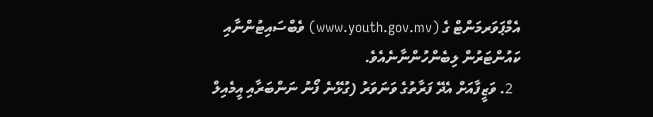އެމްޕަވަރމަންޓް ގެ (www.youth.gov.mv) ވެބްސައިޓުންނާއި ކައުންޓަރުން ލިބެންހުންނާނެއެވެ.
  2. ވަޒީފާއަށް އެދޭ ފަރާތުގެ ވަނަވަރު (ގުޅޭނެ ފޯނު ނަންބަރާއި އީމެއިލް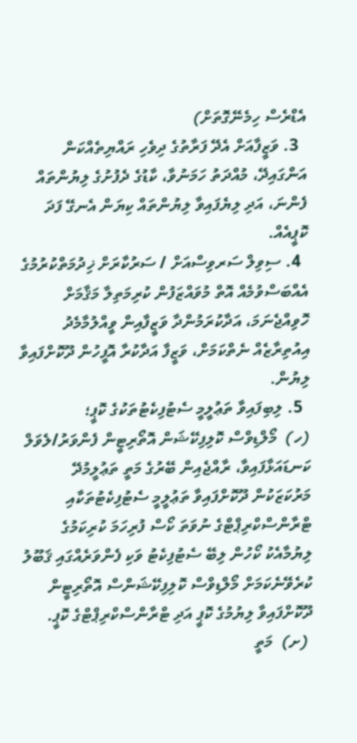އެޑްރެސް ހިމެނޭގޮތަށް)
  3. ވަޒީފާއަށް އެދޭ ފަރާތުގެ ދިވެހި ރައްޔިތެއްކަން އަންގައިދޭ، މުއްދަތު ހަމަނުވާ، ކާޑުގެ ދެފުށުގެ ލިޔުންތައް ފެންނަ، އަދި ލިޔެފައިވާ ލިޔުންތައް ކިޔަން އެނގޭ ފަދަ ކޮޕީއެއް.
  4. ސިވިލް ސަރވިސްއަށް / ސަރުކާރަށް ޚިދުމަތްކުރުމުގެ އެއްބަސްވުމެއް އޮތް މުވައްޒަފުން ކުރިމަތިލާ މަޤާމަށް ހޮވިއްޖެނަމަ، އަދާކުރަމުންދާ ވަޒީފާއިން ވީއްލުމާމެދު އިއުތިރާޒެއް ނެތްކަމަށް، ވަޒީފާ އަދާކުރާ އޮފީހުން ދޫކޮށްފައިވާ ލިޔުން.
  5. ލިބިފައިވާ ތަޢުލީމީ ސެޓުފިކެޓުތަކުގެ ކޮޕީ؛
(ހ)  މޯލްޑިވްސް ކޮލިފިކޭޝަން އޮތޯރިޓީން ފެންވަރު/ލެވަލް ކަނޑައަޅާފައިވާ، ރާއްޖެއިން ބޭރުގެ މަތީ ތަޢުލީމުދޭ މަރުކަޒަކުން ދޫކޮށްފައިވާ ތަޢުލީމީ ސެޓުފިކެޓުތަކާއި ޓްރާންސްކްރިޕްޓްގެ ނުވަތަ ކޯސް ފުރިހަމަ ކުރިކަމުގެ ލިޔުމާއެކު ކޯހުން ލިބޭ ސެޓުފިކެޓު ވަކި ފެންވަރެއްގައި ޤަބޫލު ކުރެވޭނެކަމަށް މޯލްޑިވްސް ކޮލިފިކޭޝަންސް އޮތޯރިޓީން ދޫކޮށްފައިވާ ލިޔުމުގެ ކޮޕީ އަދި ޓްރާންސްކްރިޕްޓްގެ ކޮޕީ.
 (ށ)  މަތީ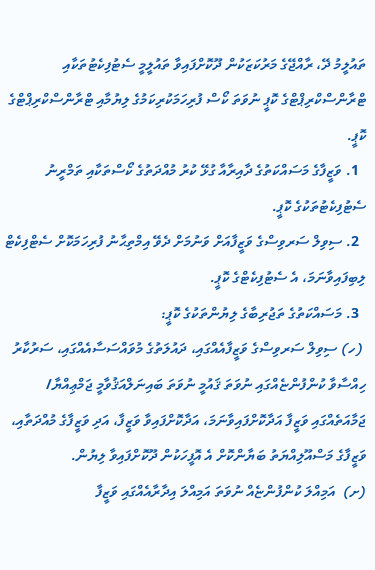ތައުލީމު ދޭ، ރާއްޖޭގެ މަރުކަޒަކުން ދޫކޮށްފައިވާ ތައުލީމީ ސެޓުފިކެޓުތަކާއި ޓްރާންސްކްރިޕްޓްގެ ކޮޕީ ނުވަތަ ކޯސް ފުރިހަމަކުރިކަމުގެ ލިޔުމާއި ޓްރާންސްކްރިޕްޓްގެ ކޮޕީ.
  1. ވަޒީފާގެ މަސައްކަތުގެ ދާއިރާއާ ގުޅޭ ކުރު މުއްދަތުގެ ކޯސްތަކާއި ތަމްރީނު ސެޓުފިކެޓުތަކުގެ ކޮޕީ.
  2. ސިވިލް ސަރވިސްގެ ވަޒީފާއަށް ވަނުމަށް ދެވޭ އިމްތިޙާނު ފުރިހަމަކޮށް ސެޓްފިކެޓް ލިބިފައިވާނަމަ، އެ ސެޓުފިކެޓްގެ ކޮޕީ.
  3. މަސައްކަތުގެ ތަޖުރިބާގެ ލިޔުންތަކުގެ ކޮޕީ:
 (ހ) ސިވިލް ސަރވިސްގެ ވަޒީފާއެއްގައި، ދައުލަތުގެ މުވައްސަސާއެއްގައި، ސަރުކާރު ހިއްސާވާ ކުންފުންޏެއްގައި ނުވަތަ ޤައުމީ ނުވަތަ ބައިނަލްއަޤުވާމީ ޖަމްޢިއްޔާ/ ޖަމާއަތެއްގައި ވަޒީފާ އަދާކޮށްފައިވާނަމަ، އަދާކޮށްފައިވާ ވަޒީފާ، އަދި ވަޒީފާގެ މުއްދަތާއި،  ވަޒީފާގެ މަސްއޫލިއްޔަތު ބަޔާންކޮށް އެ އޮފީހަކުން ދޫކޮށްފައިވާ ލިޔުން.
(ށ)  އަމިއްލަ ކުންފުންޏެއް ނުވަތަ އަމިއްލަ އިދާރާއެއްގައި ވަޒީފާ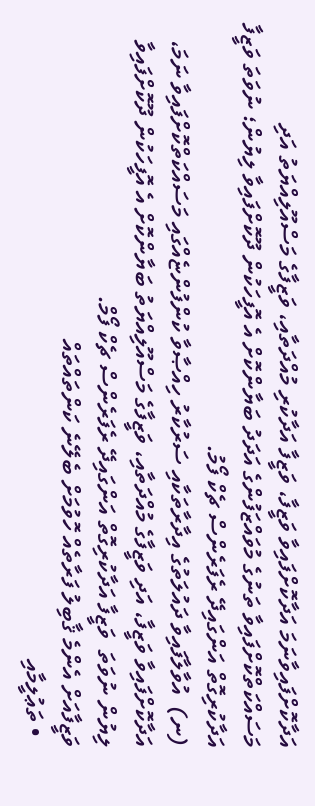އަދާކޮށްފައިވާނަމަ އަދާކޮށްފައިވާ ވަޒީފާ، ވަޒީފާ އަދާކުރި މުއްދަތާއި، ވަޒީފާގެ މަސްއޫލިއްޔަތު އަދި މަސައްކަތްކޮށްފައިވާ ތަނުގެ މުވައްޒަފުންގެ އަދަދު ބަޔާންކޮށް އެ އޮފީހަކުން ދޫކޮށްފައިވާ ލިޔުން؛ ނުވަތަ ވަޒީފާ އަދާކުރިގޮތް އަންގައިދޭ ރެފަރެންސް ޗެކް ފޯމު.
(ނ)  އުވާލާފައިވާ ދައުލަތުގެ އިދާރާތަކާއި ސަރުކާރު ހިއްޞާވާ ކުންފުންޏެއްގައި މަސައްކަތްކޮށްފައިވާ ނަމަ، އަދާކޮށްފައިވާ ވަޒީފާ، އަދި ވަޒީފާގެ މުއްދަތާއި، ވަޒީފާގެ މަސްއޫލިއްޔަތު ބަޔާންކޮށް އެ އޮފީހަކުން ދޫކޮށްފައިވާ ލިޔުން ނުވަތަ  ވަޒީފާ އަދާކުރިގޮތް އަންގައިދޭ ރެފަރެންސް ޗެކް ފޯމް.
ވަޒީފާއަށް އެންމެ ޤާބިލު ފަރާތެއް ހޮވުމަށް ބެލޭނެ ކަންތައްތައް
  • ތަޢުލީމާއި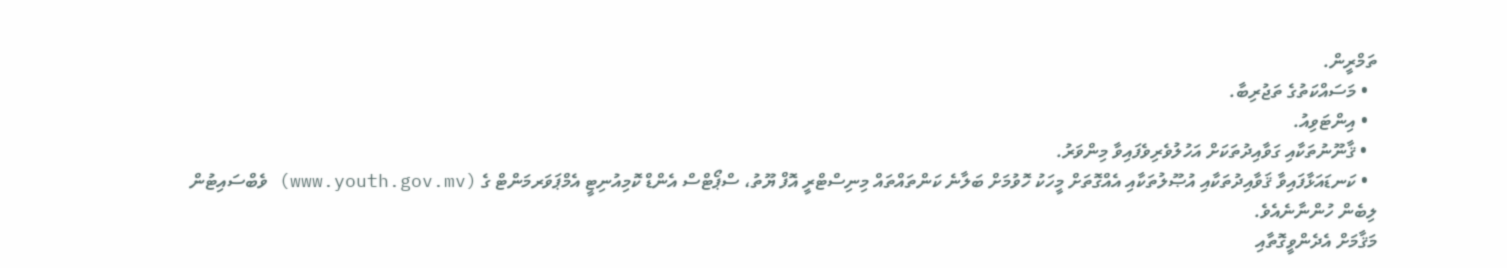ތަމްރީން.
  • މަސައްކަތުގެ ތަޖުރިބާ.
  • އިންޓަވިއު.
  • ޤާނޫނުތަކާއި ގަވާއިދުތަކަށް އަހުލުވެރިވެފައިވާ މިންވަރު.
  • ކަނޑައަޅާފައިވާ ޤަވާއިދުތަކާއި އުޞޫލުތަކާއި އެއްގޮތަށް މީހަކު ހޮވުމަށް ބަލާނެ ކަންތައްތައް މިނިސްޓްރީ އޮފް ޔޫތު، ސްޕޯޓްސް އެންޑް ކޮމިއުނިޓީ އެމްޕަވަރމަންޓް ގެ (www.youth.gov.mv) ވެބްސައިޓުން ލިބެން ހުންނާނެއެވެ.
މަޤާމަށް އެދެންވީގޮތާއި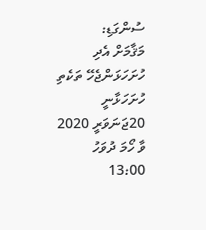ސުންގަޑި:
މަޤާމަށް އެދި ހުށަހަޅަންޖެހޭ ތަކެތި ހުށަހަޅާނީ 20ޖަނަވަރީ 2020 ވާ ހޯމަ ދުވަހު 13:00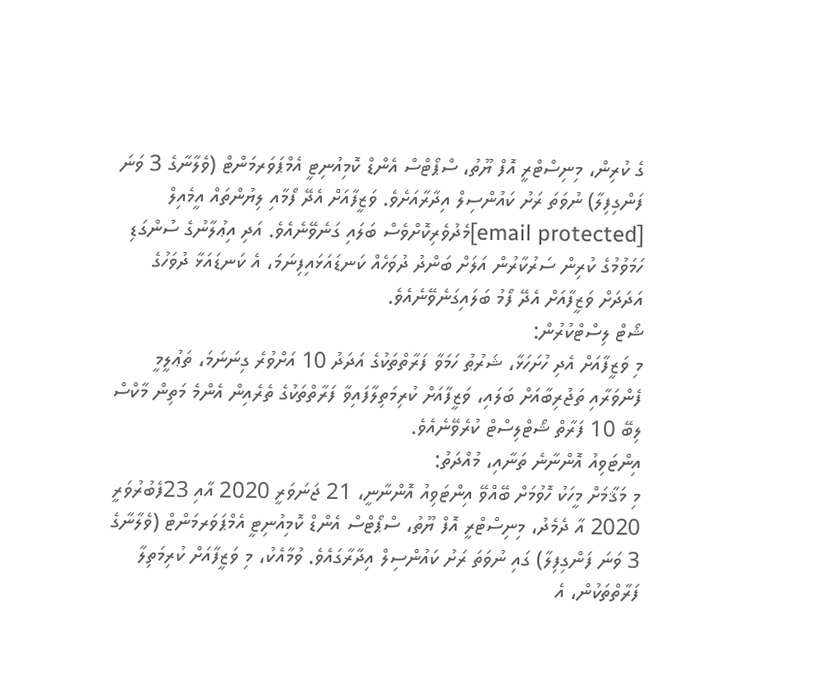ގެ ކުރިން، މިނިސްޓްރީ އޮފް ޔޫތު، ސްޕޯޓްސް އެންޑް ކޮމިއުނިޓީ އެމްޕަވަރމަންޓް (ވެލާނާގެ 3 ވަނަ ފަންގިފިލާ) ނުވަތަ ރަށު ކައުންސިލް އިދާރާއަށެވެ. ވަޒީފާއަށް އެދޭ ފޯމާއި ލިޔުންތައް އީމެއިލް [email protected]މެދުވެރިކޮށްވެސް ބަލައި ގަނެވޭނެއެވެ. އަދި އިޢުލާނުގެ ސުންގަޑި ހަމަވުމުގެ ކުރިން ސަރުކާރުން އަލަށް ބަންދު ދުވަހެއް ކަނޑައަޅައިފިނަމަ، އެ ކަނޑައަޅާ ދުވަހުގެ އަދަދަށް ވަޒީފާއަށް އެދޭ ފޯމު ބަލައިގަނެވޭނެއެވެ.
ޝޯޓް ލިސްޓްކުރުން:
މި ވަޒީފާއަށް އެދި ހުށަހަޅާ، ޝަރުޠު ހަމަވާ ފަރާތްތަކުގެ އަދަދު 10 އަށްވުރެ ގިނަނަމަ، ތަޢުލީމީ ފެންވަރާއި ތަޖުރިބާއަށް ބަލައި، ވަޒީފާއަށް ކުރިމަތިލާފައިވާ ފަރާތްތަކުގެ ތެރެއިން އެންމެ މަތިން މާކްސް ލިބޭ 10 ފަރާތް ޝޯޓްލިސްޓް ކުރެވޭނެއެވެ.
އިންޓަވިއު އޮންނާނެ ތަނާއި، މުއްދަތު:
މި މަޤާމަށް މީހަކު ހޮވުމަށް ބޭއްވޭ އިންޓަވިއު އޮންނާނީ، 21 ޖަނަވަރީ 2020 އާއި 23ފެބުރުވަރީ 2020 އާ ދެމެދު، މިނިސްޓްރީ އޮފް ޔޫތު، ސްޕޯޓްސް އެންޑް ކޮމިއުނިޓީ އެމްޕަވަރމަންޓް (ވެލާނާގެ 3 ވަނަ ފަންގިފިލާ) ގައި ނުވަތަ ރަށު ކައުންސިލް އިދާރާގައެވެ. ވުމާއެކު، މި ވަޒީފާއަށް ކުރިމަތިލާ ފަރާތްތަކުން، އެ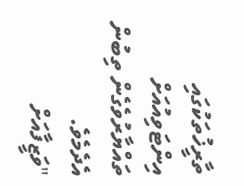ތާރީޚުތަކުގައި އިންޓަވިއުއަށް ތައްޔާރުވެގެން ތިބުން އެދެމެވެ.
"ވަޒީފާއަށް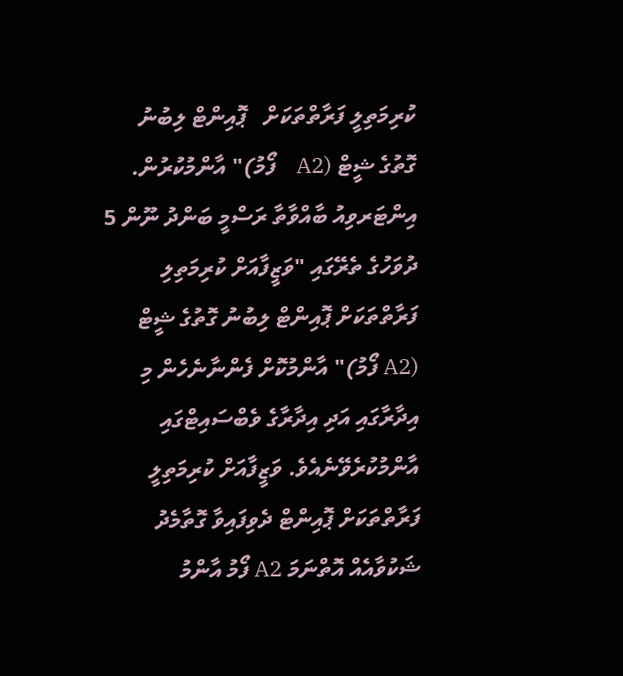ކުރިމަތިލީ ފަރާތްތަކަށް   ޕޮއިންޓް ލިބުނު ގޮތުގެ ޝީޓް (A2    ފޯމު)" އާންމުކުރުން.
އިންޓަރވިއު ބާއްވާތާ ރަސްމީ ބަންދު ނޫން 5 ދުވަހުގެ ތެރޭގައި "ވަޒީފާއަށް ކުރިމަތިލި ފަރާތްތަކަށް ޕޮއިންޓް ލިބުނު ގޮތުގެ ޝީޓް (A2 ފޯމު)" އާންމުކޮށް ފެންނާނެހެން މި އިދާރާގައި އަދި އިދާރާގެ ވެބްސައިޓްގައި އާންމުކުރެވޭނެއެވެ. ވަޒީފާއަށް ކުރިމަތިލީ ފަރާތްތަކަށް ޕޮއިންޓް ދެވިފައިވާ ގޮތާމެދު ޝަކުވާއެއް އޮތްނަމަ A2 ފޯމު އާންމު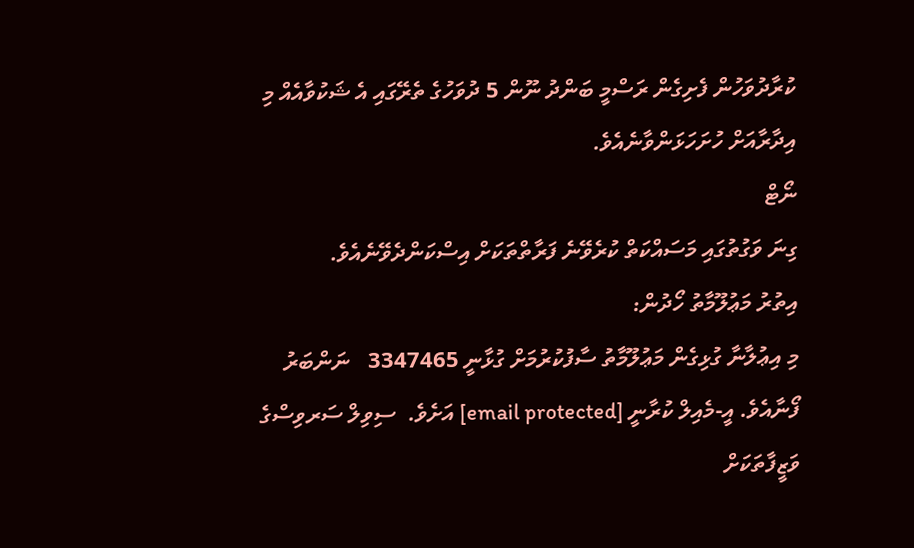ކުރާދުވަހުން ފެށިގެން ރަސްމީ ބަންދު ނޫން 5 ދުވަހުގެ ތެރޭގައި އެ ޝަކުވާއެއް މި އިދާރާއަށް ހުށަހަޅަންވާނެއެވެ.
ނޯޓް
ގިނަ ވަގުތުގައި މަސައްކަތް ކުރެވޭނެ ފަރާތްތަކަށް އިސްކަންދެވޭނެއެވެ.
އިތުރު މަޢުލޫމާތު ހޯދުން:
މި އިޢުލާނާ ގުޅިގެން މަޢުލޫމާތު ސާފުކުރުމަށް ގުޅާނީ 3347465   ނަންބަރު ފޯނާއެވެ. އީ-މެއިލް ކުރާނީ [email protected] އަށެވެ.  ސިވިލް ސަރވިސްގެ ވަޒީފާތަކަށް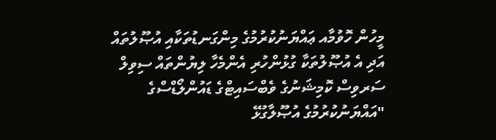މީހުން ހޮވުމާއ ޢައްޔަނުކުރުމުގެ މިންގަނޑުތަކާއި އުޞޫލުތައް އަދި އެ އުޞޫލުތަކާ ގުޅުންހުރި އެންމެހާ ލިޔުންތައް ސިވިލް ސަރވިސް ކޮމިޝަނުގެ ވެބްސައިޓްގެ ޑައުންލޯޑްސްގެ "އައްޔަނުކުރުމުގެ އުޞޫލާގުޅޭ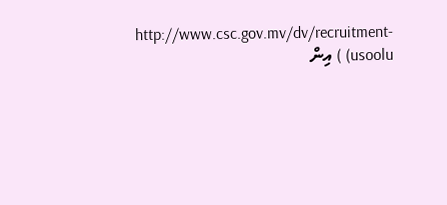http://www.csc.gov.mv/dv/recruitment-usoolu) ) އިން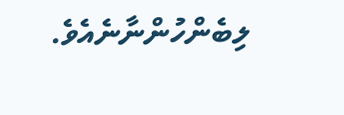ލިބެންހުންނާނެއެވެ.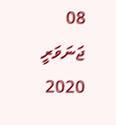08 ޖަނަވަރީ 2020